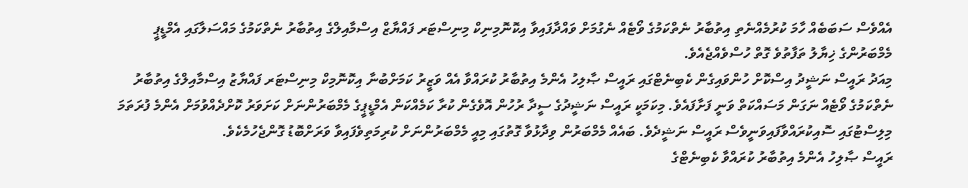އެއްވެސް ސަބަބެއް ހާމަ ކުރުމެއްނެތި އިތުބާރު ނެތްކަމުގެ ވޯޓެއް ނެގުމަށް ވައްދާފައިވާ އިކޮނޮމިނިކް މިނިސްޓަރ ފައްޔާޒް އިސްމާއިލްގެ އިތުބާރު ނެތްކަމުގެ މައްސަލާގައި އެމްޑީޕީ މެމްބަރުންގެ ޚިޔާލު ތަފާތުވެ ގޮތް ހުސްވެއްޖެއެވެ.
މިއަދު ރައީސް ނަޝީދު އިސްކޮށް ހުންވައިގެން ކެބިނެޓްގައި ރައީސް ޞާލިހު އެންމެ އިތުބާރު ކުރައްވާ އެއް ވަޒީރު ކަމަށްބުނާ އިކޮނޮމިކް މިނިސްޓަރ ފައްޔާޒު އިސްމާއިލްގެ އިތުބާރު ނެތްކަމުގެ ވޯޓެއް ނަގަން މަސައްކަތް ވަނީ ފަށާފައެވެ. މިކަމަކީ ރައީސް ނަޝީދުގެ ސީދާ ރުހުން އޮވެގެން ކުރާ ކަމެއްކަން އެމްޑީޕީގެ މެމްބަރުންނަށް ކަށަވަރު ކޮށްދެއްވުމަށް އެންމެ ފުރަތަމަ މިލިސްޓުގައި ސޮއިކުރައްވާފައިވަނީވެސް ރައީސް ނަޝީދެވެ. ބައެއް މެމްބަރުން ވިދާޅުވާ ގޮތުގައި މިއީ މެމްބަރުންނަށް ކުރިމަތިވެފައިވާ ވަރަށްބޮޑު ގޮންޖެހުމެކެވެ.
ރައީސް ޞާލިހު އެންމެ އިތުބާރު ކުރައްވާ ކެބިނެޓްގެ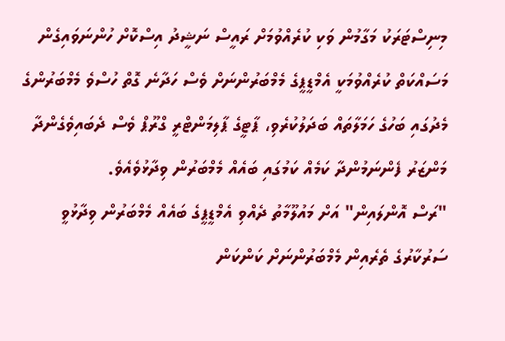މިނިސްޓަރަކު މަގާމުން ވަކި ކުރެއްވުމަށް ރައީސް ނަޝީދު އިސްކޮށް ހުންނަވައިގެން މަސައްކަތް ކުރެއްވުމަކީ އެމްޑީޕީގެ މެމްބަރުންނަށް ވެސް ހަދާނެ ގޮތް ހުސްވެ މެމްބަރުންގެ މެދުގައި ބަހުގެ ހަމަލާތައް ބަދަލުކުރެވި، ޕާޓީގެ ޕާލިމަންޓްރީ ގްރޫޕް ވެސް ދެބައިވެގެންދާ މަންޒަރު ފެންނަމުންދާ ކަމެއް ކަމުގައި ބައެއް މެމްބަރުން ވިދާޅުވެއެވެ.
"ރަސް އޮންލައިން" އަށް މައުލޫމާތު ދެއްވި އެމްޑީޕީގެ ބައެއް މެމްބަރުން ވިދާޅުވީ ސަރުކާރުގެ ތެރެއިން މެމްބަރުންނަށް ކަންކަން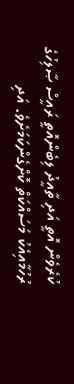ކުރެވެން އޮތީ އަދި ތާއީދު ލިބެންއޮތީ ރައީސް ޞާލިހުގެ ރުހުމާއިއެކު މަސައްކަތް ކޮށްގެންކަމަށެވެ. އަދި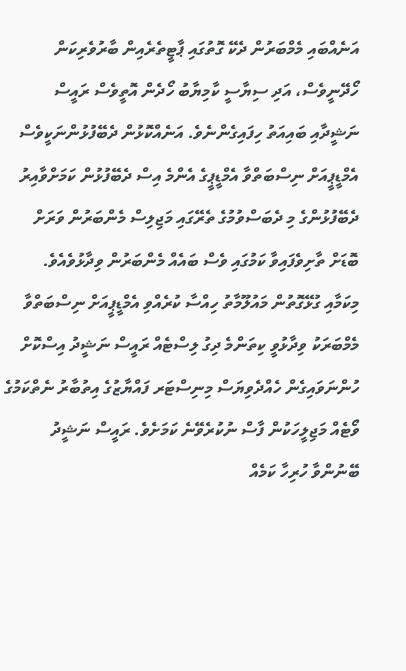އަނެއްބައި މެމްބަރުން ދެކޭ ގޮތުގައި ޕާޓީތެރެއިން ބާރުވެރިކަން ހޯދޭނީވެސް، އަދި ސިޔާސީ ކާމިޔާބު ހޯދެން އޮތީވެސް ރައީސް ނަޝީދާއި ބައިއަތު ހިފައިގެންނެވެ. އަނެއްކޮޅުން ދެބޭފުޅުންނަކީވެސް އެމްޑީޕީއަށް ނިސްބަތްވާ އެމްޑީޕީގެ އެންމެ އިސް ދެބޭފުޅުން ކަމަށްވާއިރު ދެބޭފުޅުންގެ މި ދެބަސްވުމުގެ ތެރޭގައި މަޖިލިސް މެންބަރުން ވަރަށް ބޮޑަށް ތާށިވެފައިވާ ކަމުގައި ވެސް ބައެއް މެންބަރުން ވިދާޅުވެއެވެ.
މިކަމާއި ގުޅޭގޮތުން މައުލޫމާތު ހިއްސާ ކުރެއްވި އެމްޑީޕީއަށް ނިސްބަތްވާ މެމްބަރަކު ވިދާޅުވީ ކިތަންމެ ދިގު ލިސްޓެއް ރައީސް ނަޝީދު އިސްކޮށް ހުންނަވައިގެން ހެއްދެވިޔަސް މިނިސްޓަރ ފައްޔާޒުގެ އިތުބާރު ނެތްކަމުގެ ވޯޓެއް މަޖިލީހަކުން ފާސް ނުކުރެވޭނެ ކަމަށެވެ. ރައީސް ނަޝީދު ބޭނުންވާ ހުރިހާ ކަމެއް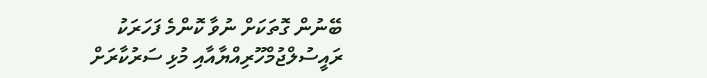ބޭނުން ގޮތަކަށް ނުވާ ކޮންމެ ފަހަރަކު ރައީސުލްޖުމްހޫރިއްޔާއާއި މުޅި ސަރުކާރަށް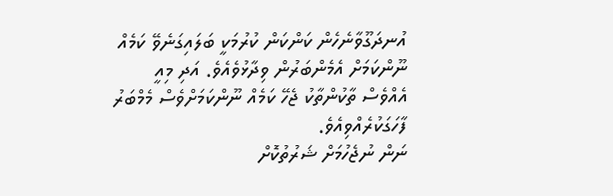އުނދަގޫވާނެހެން ކަންކަން ކުރުމަކީ ބަލައިގަނެވޭ ކަމެއް ނޫންކަމަށް އެމެންބަރުން ވިދާޅުވެއެވެ. އަދި މިއީ އެއްވެސް ތާކުންތާކު ޖެހޭ ކަމެއް ނޫންކަމަށްވެސް މެމްބަރު ފާހަގަކުރެއްވިއެވެ.
ނަން ނުޖެހުމަށް ޝަރުތުކޮށް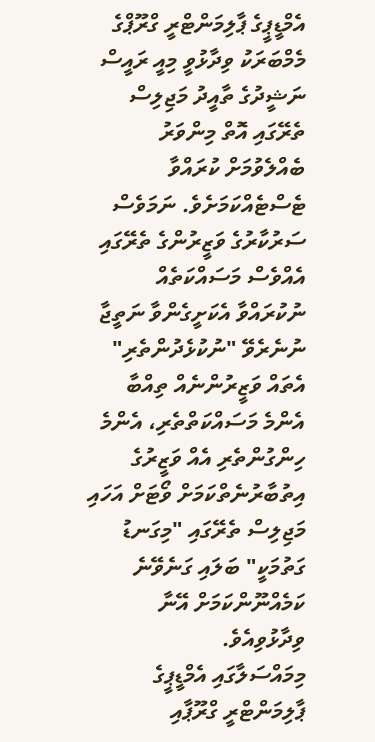އެމްޑީޕީގެ ޕާލިމަންޓްރީ ގްރޫޕްގެ މެމްބަރަކު ވިދާޅުވީ މިއީ ރައީސް ނަޝީދުގެ ތާއީދު މަޖިލިސް ތެރޭގައި އޮތް މިންވަރު ބެއްލެވުމަށް ކުރައްވާ ޓެސްޓެއްކަމަށެވެ. ނަމަވެސް ސަރުކާރުގެ ވަޒީރުންގެ ތެރޭގައި އެއްވެސް މަސައްކަތެއް ނުކުރައްވާ އެކަށީގެންވާ ނަތީޖާ ނުނެރެވޭ "ނުކުޅެދުންތެރި" އެތައް ވަޒީރުންނެއް ތިއްބާ އެންމެ މަސައްކަތްތެރި، އެންމެ ހިންގުންތެރި އެއް ވަޒީރުގެ އިތުބާރުނެތްކަމަށް ވޯޓަށް އަހައި މަޖިލިސް ތެރޭގައި "މިގަނޑު ގަތުމަކީ" ބަލައި ގަނެވޭނެ ކަމެއްނޫންކަމަށް އޭނާ ވިދާޅުވިއެވެ.
މިމައްސަލާގައި އެމްޑީޕީގެ ޕާލިމަންޓްރީ ގްރޫޕާއި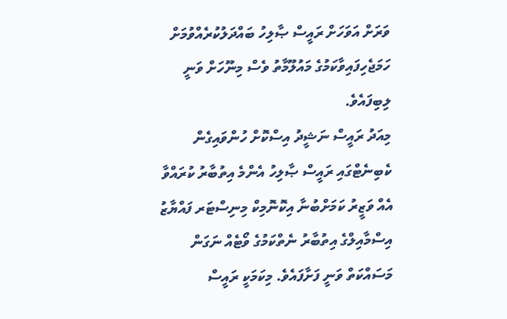ވަރަށް އަވަހަށް ރައީސް ޞާލިހު ބައްދަލުކުރެއްވުމަށް ހަމަޖެހިފައިވާކަމުގެ މައުލޫމާތު ވެސް މިނޫހަށް ވަނީ ލިބިފައެވެ.
މިއަދު ރައީސް ނަޝީދު އިސްކޮށް ހުންވައިގެން ކެބިނެޓްގައި ރައީސް ޞާލިހު އެންމެ އިތުބާރު ކުރައްވާ އެއް ވަޒީރު ކަމަށްބުނާ އިކޮނޮމިކް މިނިސްޓަރ ފައްޔާޒު އިސްމާއިލްގެ އިތުބާރު ނެތްކަމުގެ ވޯޓެއް ނަގަން މަސައްކަތް ވަނީ ފަށާފައެވެ. މިކަމަކީ ރައީސް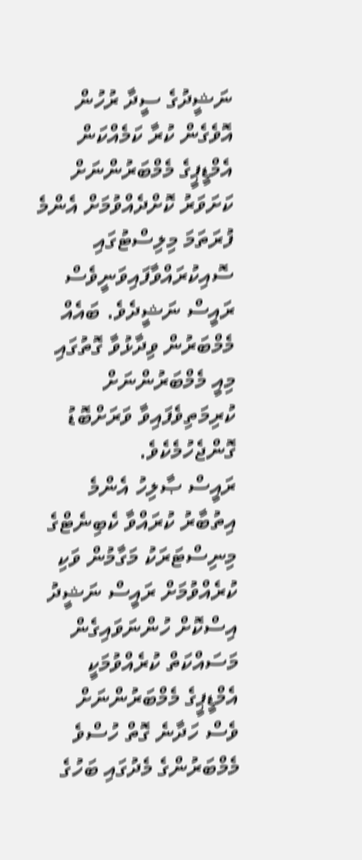ނަޝީދުގެ ސީދާ ރުހުން އޮވެގެން ކުރާ ކަމެއްކަން އެމްޑީޕީގެ މެމްބަރުންނަށް ކަށަވަރު ކޮށްދެއްވުމަށް އެންމެ ފުރަތަމަ މިލިސްޓުގައި ސޮއިކުރައްވާފައިވަނީވެސް ރައީސް ނަޝީދެވެ. ބައެއް މެމްބަރުން ވިދާޅުވާ ގޮތުގައި މިއީ މެމްބަރުންނަށް ކުރިމަތިވެފައިވާ ވަރަށްބޮޑު ގޮންޖެހުމެކެވެ.
ރައީސް ޞާލިހު އެންމެ އިތުބާރު ކުރައްވާ ކެބިނެޓްގެ މިނިސްޓަރަކު މަގާމުން ވަކި ކުރެއްވުމަށް ރައީސް ނަޝީދު އިސްކޮށް ހުންނަވައިގެން މަސައްކަތް ކުރެއްވުމަކީ އެމްޑީޕީގެ މެމްބަރުންނަށް ވެސް ހަދާނެ ގޮތް ހުސްވެ މެމްބަރުންގެ މެދުގައި ބަހުގެ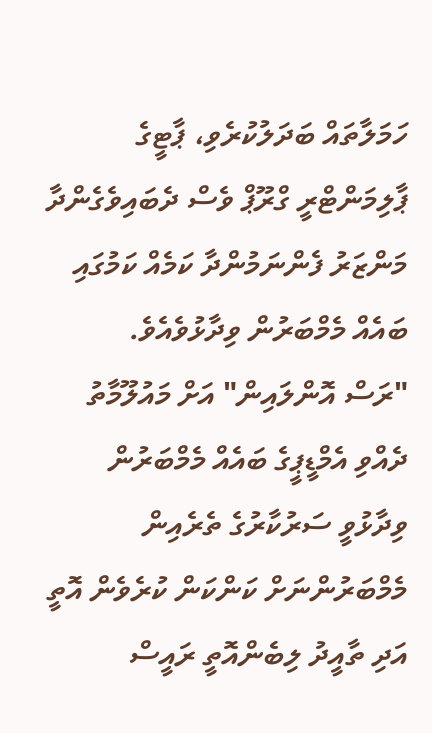ހަމަލާތައް ބަދަލުކުރެވި، ޕާޓީގެ ޕާލިމަންޓްރީ ގްރޫޕް ވެސް ދެބައިވެގެންދާ މަންޒަރު ފެންނަމުންދާ ކަމެއް ކަމުގައި ބައެއް މެމްބަރުން ވިދާޅުވެއެވެ.
"ރަސް އޮންލައިން" އަށް މައުލޫމާތު ދެއްވި އެމްޑީޕީގެ ބައެއް މެމްބަރުން ވިދާޅުވީ ސަރުކާރުގެ ތެރެއިން މެމްބަރުންނަށް ކަންކަން ކުރެވެން އޮތީ އަދި ތާއީދު ލިބެންއޮތީ ރައީސް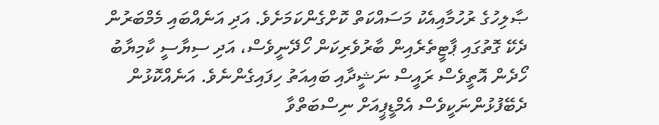ޞާލިހުގެ ރުހުމާއިއެކު މަސައްކަތް ކޮށްގެންކަމަށެވެ. އަދި އަނެއްބައި މެމްބަރުން ދެކޭ ގޮތުގައި ޕާޓީތެރެއިން ބާރުވެރިކަން ހޯދޭނީވެސް، އަދި ސިޔާސީ ކާމިޔާބު ހޯދެން އޮތީވެސް ރައީސް ނަޝީދާއި ބައިއަތު ހިފައިގެންނެވެ. އަނެއްކޮޅުން ދެބޭފުޅުންނަކީވެސް އެމްޑީޕީއަށް ނިސްބަތްވާ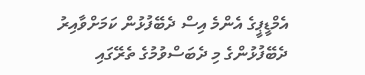އެމްޑީޕީގެ އެންމެ އިސް ދެބޭފުޅުން ކަމަށްވާއިރު ދެބޭފުޅުންގެ މި ދެބަސްވުމުގެ ތެރޭގައި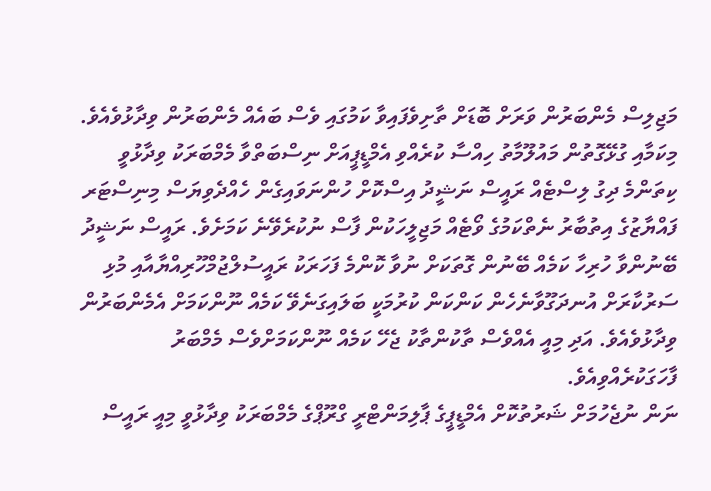މަޖިލިސް މެންބަރުން ވަރަށް ބޮޑަށް ތާށިވެފައިވާ ކަމުގައި ވެސް ބައެއް މެންބަރުން ވިދާޅުވެއެވެ.
މިކަމާއި ގުޅޭގޮތުން މައުލޫމާތު ހިއްސާ ކުރެއްވި އެމްޑީޕީއަށް ނިސްބަތްވާ މެމްބަރަކު ވިދާޅުވީ ކިތަންމެ ދިގު ލިސްޓެއް ރައީސް ނަޝީދު އިސްކޮށް ހުންނަވައިގެން ހެއްދެވިޔަސް މިނިސްޓަރ ފައްޔާޒުގެ އިތުބާރު ނެތްކަމުގެ ވޯޓެއް މަޖިލީހަކުން ފާސް ނުކުރެވޭނެ ކަމަށެވެ. ރައީސް ނަޝީދު ބޭނުންވާ ހުރިހާ ކަމެއް ބޭނުން ގޮތަކަށް ނުވާ ކޮންމެ ފަހަރަކު ރައީސުލްޖުމްހޫރިއްޔާއާއި މުޅި ސަރުކާރަށް އުނދަގޫވާނެހެން ކަންކަން ކުރުމަކީ ބަލައިގަނެވޭ ކަމެއް ނޫންކަމަށް އެމެންބަރުން ވިދާޅުވެއެވެ. އަދި މިއީ އެއްވެސް ތާކުންތާކު ޖެހޭ ކަމެއް ނޫންކަމަށްވެސް މެމްބަރު ފާހަގަކުރެއްވިއެވެ.
ނަން ނުޖެހުމަށް ޝަރުތުކޮށް އެމްޑީޕީގެ ޕާލިމަންޓްރީ ގްރޫޕްގެ މެމްބަރަކު ވިދާޅުވީ މިއީ ރައީސް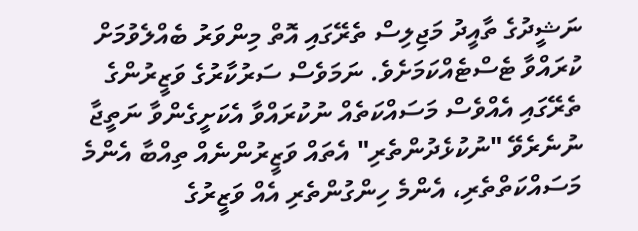ނަޝީދުގެ ތާއީދު މަޖިލިސް ތެރޭގައި އޮތް މިންވަރު ބެއްލެވުމަށް ކުރައްވާ ޓެސްޓެއްކަމަށެވެ. ނަމަވެސް ސަރުކާރުގެ ވަޒީރުންގެ ތެރޭގައި އެއްވެސް މަސައްކަތެއް ނުކުރައްވާ އެކަށީގެންވާ ނަތީޖާ ނުނެރެވޭ "ނުކުޅެދުންތެރި" އެތައް ވަޒީރުންނެއް ތިއްބާ އެންމެ މަސައްކަތްތެރި، އެންމެ ހިންގުންތެރި އެއް ވަޒީރުގެ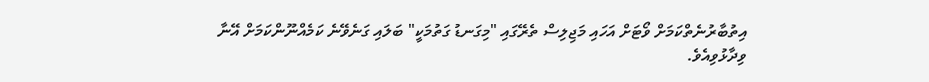އިތުބާރުނެތްކަމަށް ވޯޓަށް އަހައި މަޖިލިސް ތެރޭގައި "މިގަނޑު ގަތުމަކީ" ބަލައި ގަނެވޭނެ ކަމެއްނޫންކަމަށް އޭނާ ވިދާޅުވިއެވެ.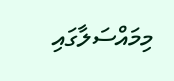މިމައްސަލާގައި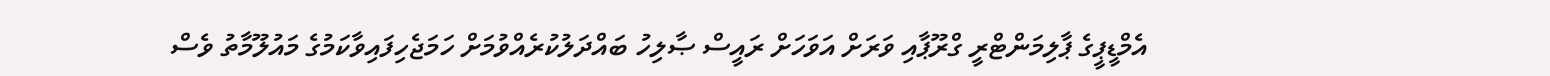އެމްޑީޕީގެ ޕާލިމަންޓްރީ ގްރޫޕާއި ވަރަށް އަވަހަށް ރައީސް ޞާލިހު ބައްދަލުކުރެއްވުމަށް ހަމަޖެހިފައިވާކަމުގެ މައުލޫމާތު ވެސް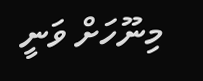މިނޫހަށް ވަނީ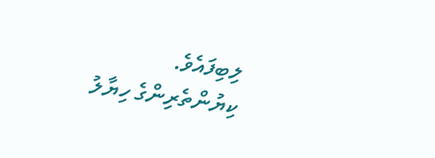ލިބިފައެވެ.
ކިޔުންތެރިންގެ ހިޔާލު